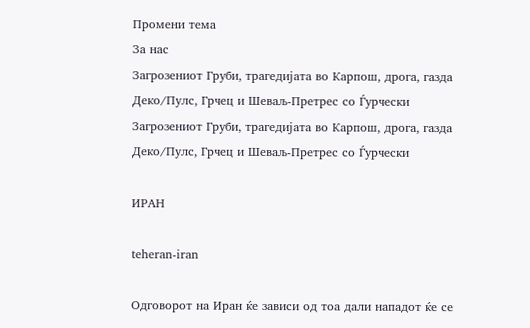Промени тема
За нас
Загрозениот Груби, трагедијата во Карпош, дрога, газда Деко/Пулс, Грчец и Шеваљ-Претрес со Ѓурчески
Загрозениот Груби, трагедијата во Карпош, дрога, газда Деко/Пулс, Грчец и Шеваљ-Претрес со Ѓурчески

ИРАН

teheran-iran

Одговорот на Иран ќе зависи од тоа дали нападот ќе се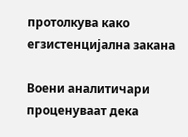протолкува како егзистенцијална закана

Воени аналитичари проценуваат дека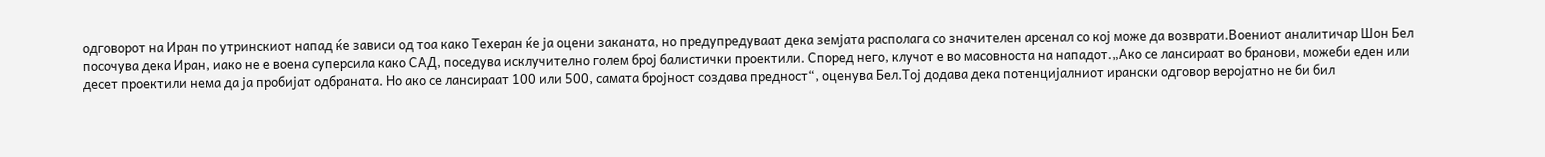одговорот на Иран по утринскиот напад ќе зависи од тоа како Техеран ќе ја оцени заканата, но предупредуваат дека земјата располага со значителен арсенал со кој може да возврати.Воениот аналитичар Шон Бел посочува дека Иран, иако не е воена суперсила како САД, поседува исклучително голем број балистички проектили. Според него, клучот е во масовноста на нападот.„Ако се лансираат во бранови, можеби еден или десет проектили нема да ја пробијат одбраната. Но ако се лансираат 100 или 500, самата бројност создава предност“, оценува Бел.Тој додава дека потенцијалниот ирански одговор веројатно не би бил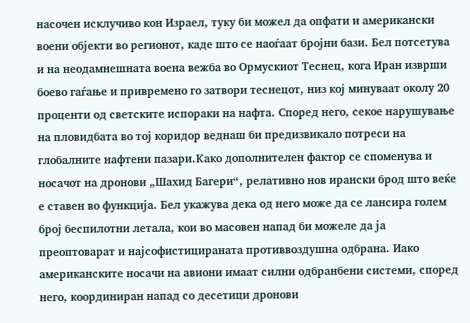насочен исклучиво кон Израел, туку би можел да опфати и американски воени објекти во регионот, каде што се наоѓаат бројни бази. Бел потсетува и на неодамнешната воена вежба во Ормускиот Теснец, кога Иран изврши боево гаѓање и привремено го затвори теснецот, низ кој минуваат околу 20 проценти од светските испораки на нафта. Според него, секое нарушување на пловидбата во тој коридор веднаш би предизвикало потреси на глобалните нафтени пазари.Како дополнителен фактор се споменува и носачот на дронови „Шахид Багери“, релативно нов ирански брод што веќе е ставен во функција. Бел укажува дека од него може да се лансира голем број беспилотни летала, кои во масовен напад би можеле да ја преоптоварат и најсофистицираната противвоздушна одбрана. Иако американските носачи на авиони имаат силни одбранбени системи, според него, координиран напад со десетици дронови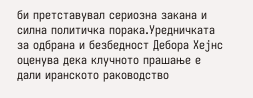би претставувал сериозна закана и силна политичка порака.Уредничката за одбрана и безбедност Дебора Хејнс оценува дека клучното прашање е дали иранското раководство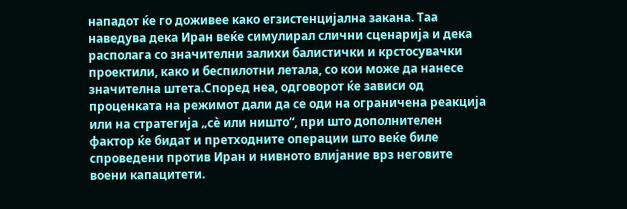нападот ќе го доживее како егзистенцијална закана. Таа наведува дека Иран веќе симулирал слични сценарија и дека располага со значителни залихи балистички и крстосувачки проектили, како и беспилотни летала, со кои може да нанесе значителна штета.Според неа, одговорот ќе зависи од проценката на режимот дали да се оди на ограничена реакција или на стратегија „сè или ништо“, при што дополнителен фактор ќе бидат и претходните операции што веќе биле спроведени против Иран и нивното влијание врз неговите воени капацитети.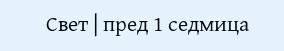Свет | пред 1 седмица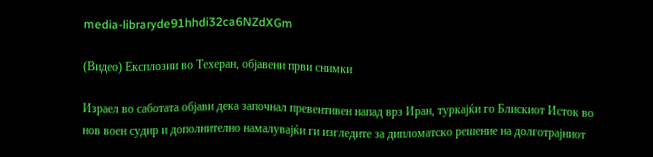media-libraryde91hhdi32ca6NZdXGm

(Видео) Експлозии во Техеран, објавени први снимки

Израел во саботата објави дека започнал превентивен напад врз Иран, туркајќи го Блискиот Исток во нов воен судир и дополнително намалувајќи ги изгледите за дипломатско решение на долготрајниот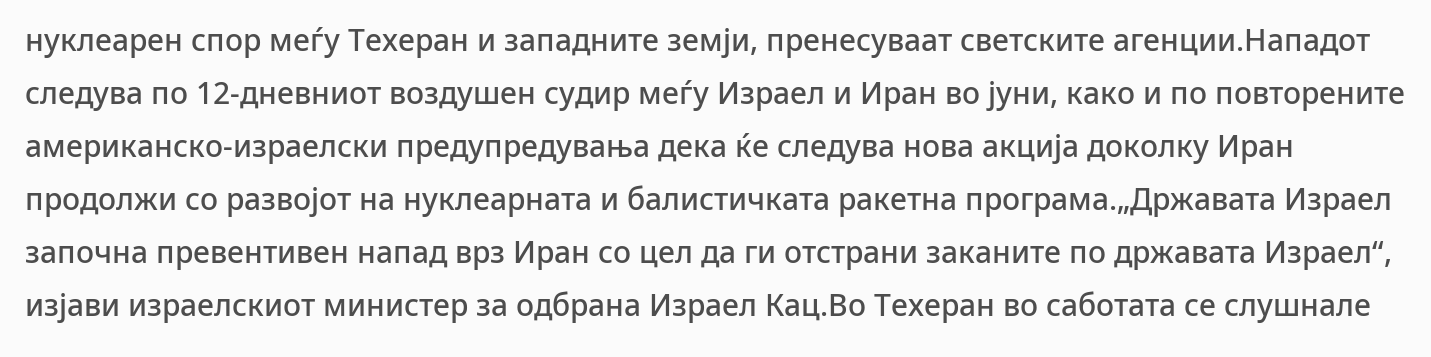нуклеарен спор меѓу Техеран и западните земји, пренесуваат светските агенции.Нападот следува по 12-дневниот воздушен судир меѓу Израел и Иран во јуни, како и по повторените американско-израелски предупредувања дека ќе следува нова акција доколку Иран продолжи со развојот на нуклеарната и балистичката ракетна програма.„Државата Израел започна превентивен напад врз Иран со цел да ги отстрани заканите по државата Израел“, изјави израелскиот министер за одбрана Израел Кац.Во Техеран во саботата се слушнале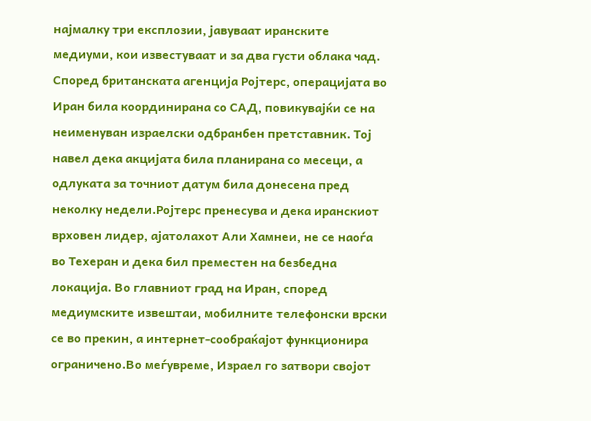најмалку три експлозии, јавуваат иранските медиуми, кои известуваат и за два густи облака чад. Според британската агенција Ројтерс, операцијата во Иран била координирана со САД, повикувајќи се на неименуван израелски одбранбен претставник. Тој навел дека акцијата била планирана со месеци, а одлуката за точниот датум била донесена пред неколку недели.Ројтерс пренесува и дека иранскиот врховен лидер, ајатолахот Али Хамнеи, не се наоѓа во Техеран и дека бил преместен на безбедна локација. Во главниот град на Иран, според медиумските извештаи, мобилните телефонски врски се во прекин, а интернет-сообраќајот функционира ограничено.Во меѓувреме, Израел го затвори својот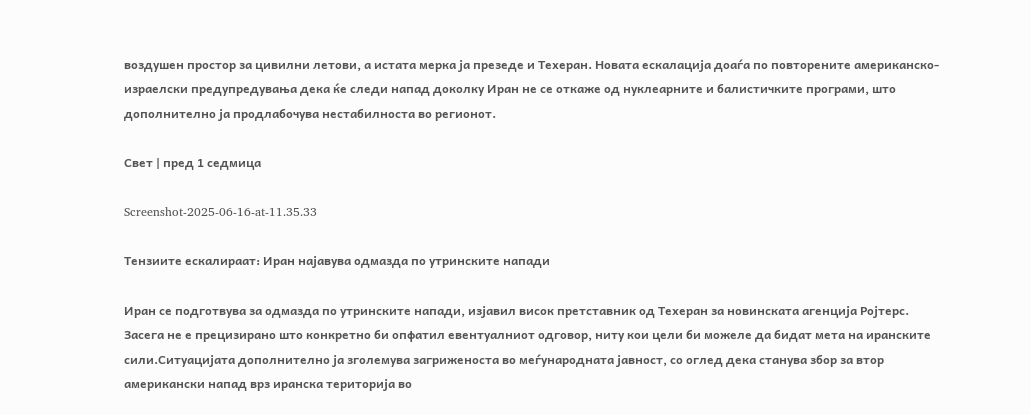воздушен простор за цивилни летови, а истата мерка ја презеде и Техеран. Новата ескалација доаѓа по повторените американско-израелски предупредувања дека ќе следи напад доколку Иран не се откаже од нуклеарните и балистичките програми, што дополнително ја продлабочува нестабилноста во регионот.

Свет | пред 1 седмица

Screenshot-2025-06-16-at-11.35.33

Тензиите ескалираат: Иран најавува одмазда по утринските напади

Иран се подготвува за одмазда по утринските напади, изјавил висок претставник од Техеран за новинската агенција Ројтерс. Засега не е прецизирано што конкретно би опфатил евентуалниот одговор, ниту кои цели би можеле да бидат мета на иранските сили.Ситуацијата дополнително ја зголемува загриженоста во меѓународната јавност, со оглед дека станува збор за втор американски напад врз иранска територија во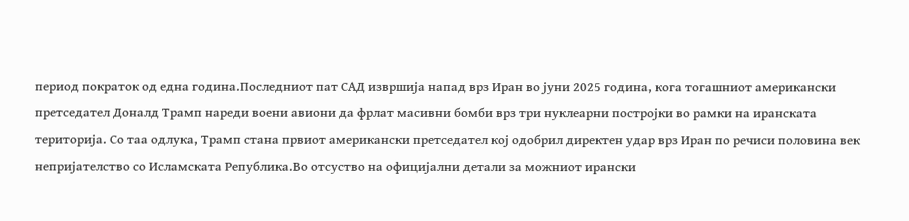период пократок од една година.Последниот пат САД извршија напад врз Иран во јуни 2025 година, кога тогашниот американски претседател Доналд Трамп нареди воени авиони да фрлат масивни бомби врз три нуклеарни постројки во рамки на иранската територија. Со таа одлука, Трамп стана првиот американски претседател кој одобрил директен удар врз Иран по речиси половина век непријателство со Исламската Република.Во отсуство на официјални детали за можниот ирански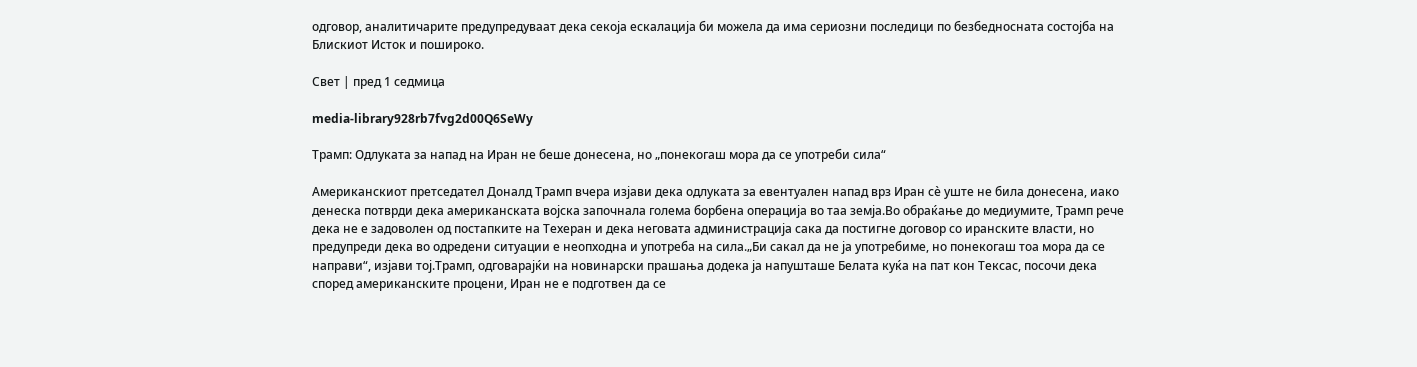одговор, аналитичарите предупредуваат дека секоја ескалација би можела да има сериозни последици по безбедносната состојба на Блискиот Исток и пошироко.

Свет | пред 1 седмица

media-library928rb7fvg2d00Q6SeWy

Трамп: Одлуката за напад на Иран не беше донесена, но „понекогаш мора да се употреби сила“

Американскиот претседател Доналд Трамп вчера изјави дека одлуката за евентуален напад врз Иран сè уште не била донесена, иако денеска потврди дека американската војска започнала голема борбена операција во таа земја.Во обраќање до медиумите, Трамп рече дека не е задоволен од постапките на Техеран и дека неговата администрација сака да постигне договор со иранските власти, но предупреди дека во одредени ситуации е неопходна и употреба на сила.„Би сакал да не ја употребиме, но понекогаш тоа мора да се направи“, изјави тој.Трамп, одговарајќи на новинарски прашања додека ја напушташе Белата куќа на пат кон Тексас, посочи дека според американските процени, Иран не е подготвен да се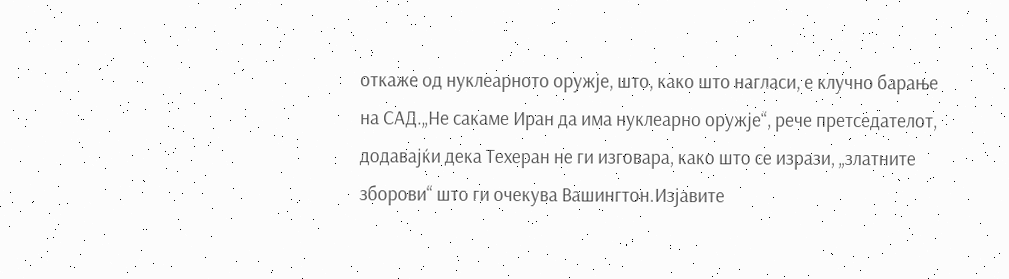откаже од нуклеарното оружје, што, како што нагласи, е клучно барање на САД.„Не сакаме Иран да има нуклеарно оружје“, рече претседателот, додавајќи дека Техеран не ги изговара, како што се изрази, „златните зборови“ што ги очекува Вашингтон.Изјавите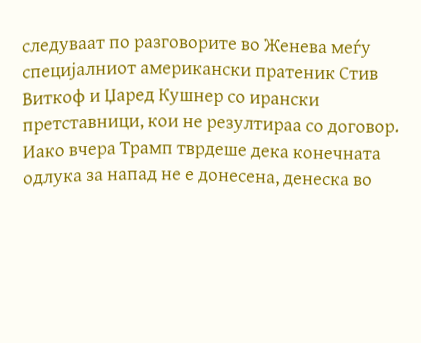следуваат по разговорите во Женева меѓу специјалниот американски пратеник Стив Виткоф и Џаред Кушнер со ирански претставници, кои не резултираа со договор. Иако вчера Трамп тврдеше дека конечната одлука за напад не е донесена, денеска во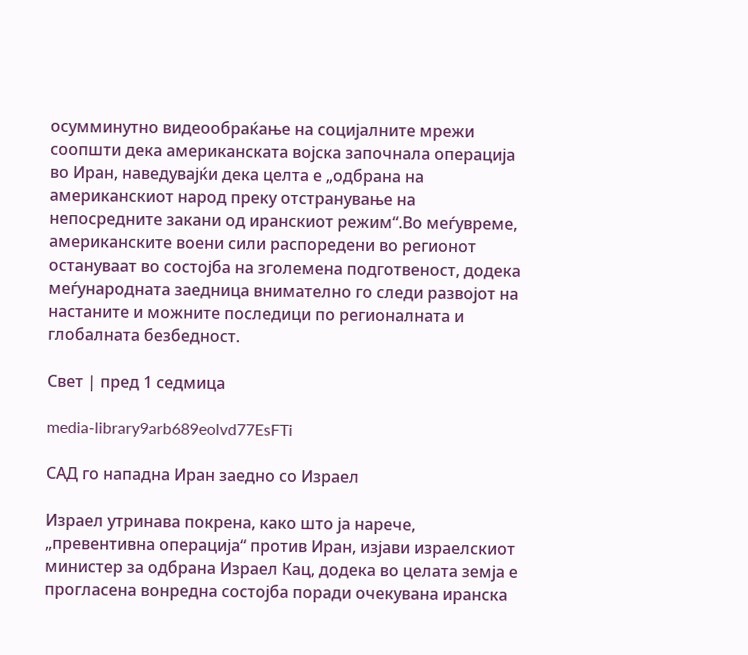осумминутно видеообраќање на социјалните мрежи соопшти дека американската војска започнала операција во Иран, наведувајќи дека целта е „одбрана на американскиот народ преку отстранување на непосредните закани од иранскиот режим“.Во меѓувреме, американските воени сили распоредени во регионот остануваат во состојба на зголемена подготвеност, додека меѓународната заедница внимателно го следи развојот на настаните и можните последици по регионалната и глобалната безбедност.

Свет | пред 1 седмица

media-library9arb689eolvd77EsFTi

САД го нападна Иран заедно со Израел

Израел утринава покрена, како што ја нарече, „превентивна операција“ против Иран, изјави израелскиот министер за одбрана Израел Кац, додека во целата земја е прогласена вонредна состојба поради очекувана иранска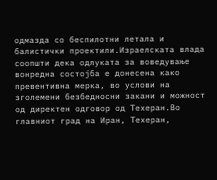одмазда со беспилотни летала и балистички проектили.Израелската влада соопшти дека одлуката за воведување вонредна состојба е донесена како превентивна мерка, во услови на зголемени безбедносни закани и можност од директен одговор од Техеран.Во главниот град на Иран, Техеран,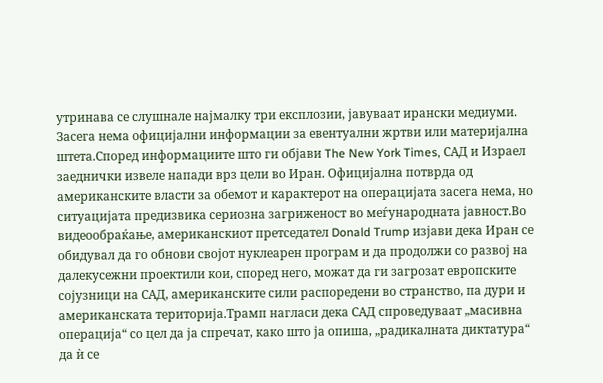утринава се слушнале најмалку три експлозии, јавуваат ирански медиуми. Засега нема официјални информации за евентуални жртви или материјална штета.Според информациите што ги објави The New York Times, САД и Израел заеднички извеле напади врз цели во Иран. Официјална потврда од американските власти за обемот и карактерот на операцијата засега нема, но ситуацијата предизвика сериозна загриженост во меѓународната јавност.Во видеообраќање, американскиот претседател Donald Trump изјави дека Иран се обидувал да го обнови својот нуклеарен програм и да продолжи со развој на далекусежни проектили кои, според него, можат да ги загрозат европските сојузници на САД, американските сили распоредени во странство, па дури и американската територија.Трамп нагласи дека САД спроведуваат „масивна операција“ со цел да ја спречат, како што ја опиша, „радикалната диктатура“ да ѝ се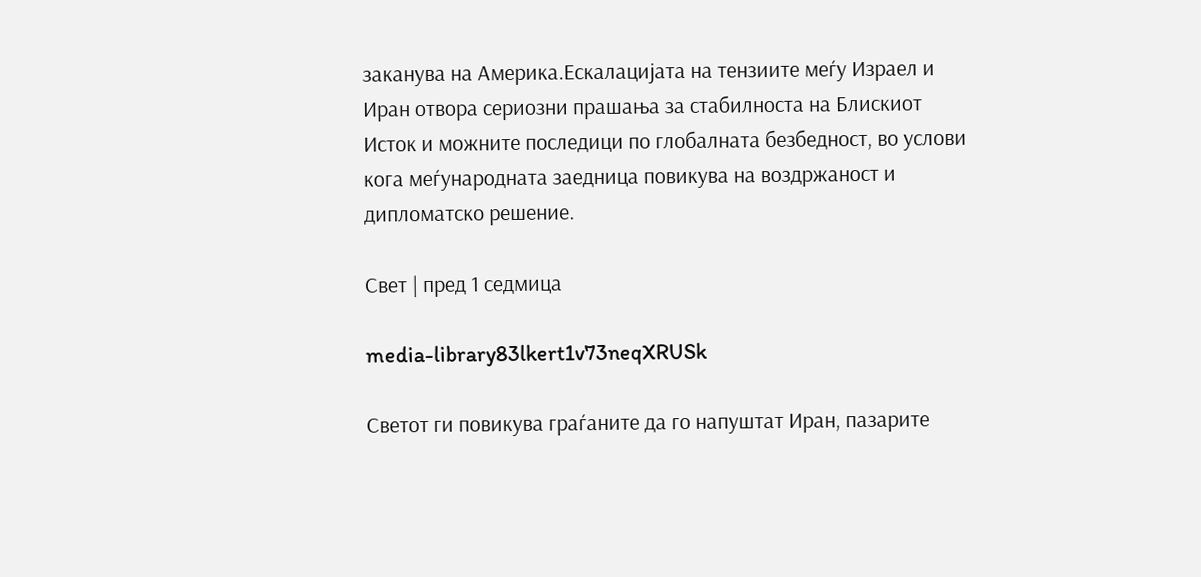заканува на Америка.Ескалацијата на тензиите меѓу Израел и Иран отвора сериозни прашања за стабилноста на Блискиот Исток и можните последици по глобалната безбедност, во услови кога меѓународната заедница повикува на воздржаност и дипломатско решение.

Свет | пред 1 седмица

media-library83lkert1v73neqXRUSk

Светот ги повикува граѓаните да го напуштат Иран, пазарите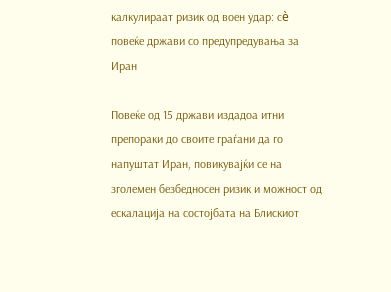калкулираат ризик од воен удар: сè повеќе држави со предупредувања за Иран

Повеќе од 15 држави издадоа итни препораки до своите граѓани да го напуштат Иран, повикувајќи се на зголемен безбедносен ризик и можност од ескалација на состојбата на Блискиот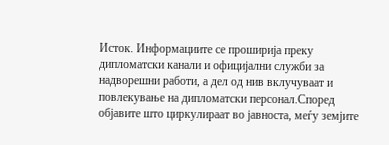Исток. Информациите се проширија преку дипломатски канали и официјални служби за надворешни работи, а дел од нив вклучуваат и повлекување на дипломатски персонал.Според објавите што циркулираат во јавноста, меѓу земјите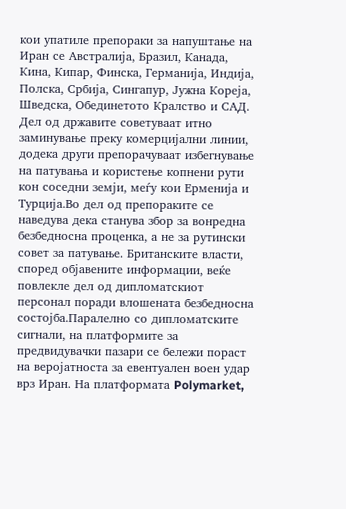кои упатиле препораки за напуштање на Иран се Австралија, Бразил, Канада, Кина, Кипар, Финска, Германија, Индија, Полска, Србија, Сингапур, Јужна Кореја, Шведска, Обединетото Кралство и САД. Дел од државите советуваат итно заминување преку комерцијални линии, додека други препорачуваат избегнување на патувања и користење копнени рути кон соседни земји, меѓу кои Ерменија и Турција.Во дел од препораките се наведува дека станува збор за вонредна безбедносна проценка, а не за рутински совет за патување. Британските власти, според објавените информации, веќе повлекле дел од дипломатскиот персонал поради влошената безбедносна состојба.Паралелно со дипломатските сигнали, на платформите за предвидувачки пазари се бележи пораст на веројатноста за евентуален воен удар врз Иран. На платформата Polymarket,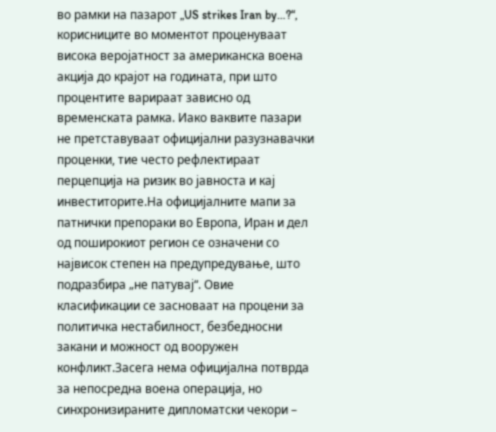во рамки на пазарот „US strikes Iran by…?“, корисниците во моментот проценуваат висока веројатност за американска воена акција до крајот на годината, при што процентите варираат зависно од временската рамка. Иако ваквите пазари не претставуваат официјални разузнавачки проценки, тие често рефлектираат перцепција на ризик во јавноста и кај инвеститорите.На официјалните мапи за патнички препораки во Европа, Иран и дел од поширокиот регион се означени со највисок степен на предупредување, што подразбира „не патувај“. Овие класификации се засноваат на процени за политичка нестабилност, безбедносни закани и можност од вооружен конфликт.Засега нема официјална потврда за непосредна воена операција, но синхронизираните дипломатски чекори –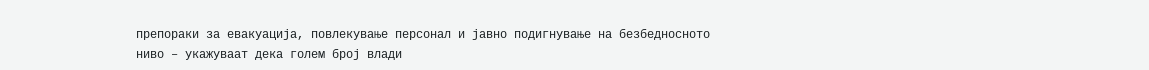препораки за евакуација, повлекување персонал и јавно подигнување на безбедносното ниво – укажуваат дека голем број влади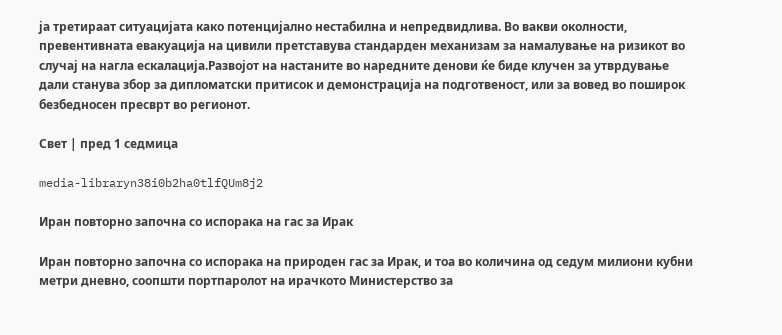ја третираат ситуацијата како потенцијално нестабилна и непредвидлива. Во вакви околности, превентивната евакуација на цивили претставува стандарден механизам за намалување на ризикот во случај на нагла ескалација.Развојот на настаните во наредните денови ќе биде клучен за утврдување дали станува збор за дипломатски притисок и демонстрација на подготвеност, или за вовед во поширок безбедносен пресврт во регионот.

Свет | пред 1 седмица

media-libraryn38i0b2ha0tlfQUm8j2

Иран повторно започна со испорака на гас за Ирак

Иран повторно започна со испорака на природен гас за Ирак, и тоа во количина од седум милиони кубни метри дневно, соопшти портпаролот на ирачкото Министерство за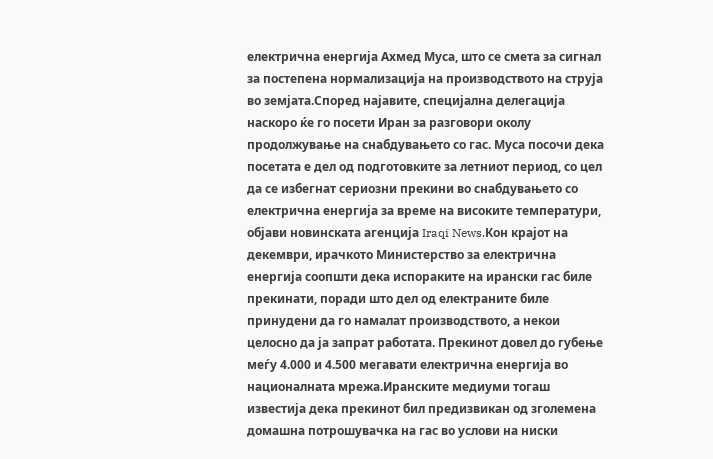електрична енергија Ахмед Муса, што се смета за сигнал за постепена нормализација на производството на струја во земјата.Според најавите, специјална делегација наскоро ќе го посети Иран за разговори околу продолжување на снабдувањето со гас. Муса посочи дека посетата е дел од подготовките за летниот период, со цел да се избегнат сериозни прекини во снабдувањето со електрична енергија за време на високите температури, објави новинската агенција Iraqi News.Кон крајот на декември, ирачкото Министерство за електрична енергија соопшти дека испораките на ирански гас биле прекинати, поради што дел од електраните биле принудени да го намалат производството, а некои целосно да ја запрат работата. Прекинот довел до губење меѓу 4.000 и 4.500 мегавати електрична енергија во националната мрежа.Иранските медиуми тогаш известија дека прекинот бил предизвикан од зголемена домашна потрошувачка на гас во услови на ниски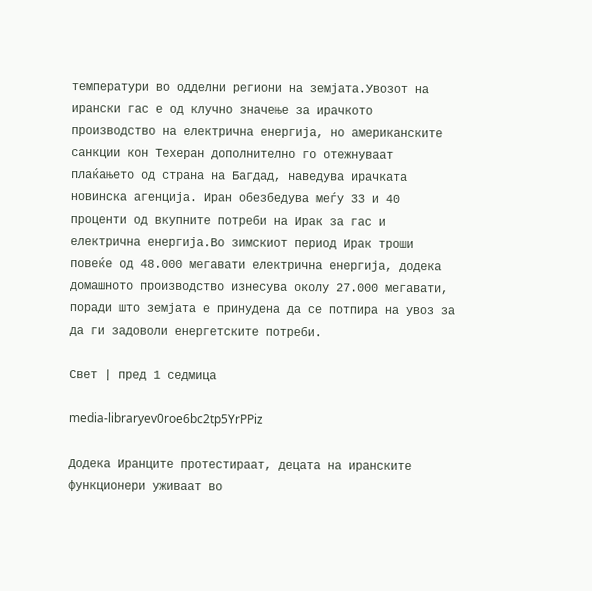температури во одделни региони на земјата.Увозот на ирански гас е од клучно значење за ирачкото производство на електрична енергија, но американските санкции кон Техеран дополнително го отежнуваат плаќањето од страна на Багдад, наведува ирачката новинска агенција. Иран обезбедува меѓу 33 и 40 проценти од вкупните потреби на Ирак за гас и електрична енергија.Во зимскиот период Ирак троши повеќе од 48.000 мегавати електрична енергија, додека домашното производство изнесува околу 27.000 мегавати, поради што земјата е принудена да се потпира на увоз за да ги задоволи енергетските потреби.

Свет | пред 1 седмица

media-libraryev0roe6bc2tp5YrPPiz

Додека Иранците протестираат, децата на иранските функционери уживаат во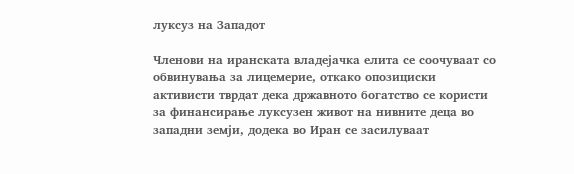луксуз на Западот

Членови на иранската владејачка елита се соочуваат со обвинувања за лицемерие, откако опозициски активисти тврдат дека државното богатство се користи за финансирање луксузен живот на нивните деца во западни земји, додека во Иран се засилуваат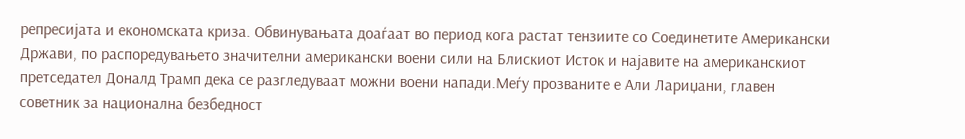репресијата и економската криза. Обвинувањата доаѓаат во период кога растат тензиите со Соединетите Американски Држави, по распоредувањето значителни американски воени сили на Блискиот Исток и најавите на американскиот претседател Доналд Трамп дека се разгледуваат можни воени напади.Меѓу прозваните е Али Лариџани, главен советник за национална безбедност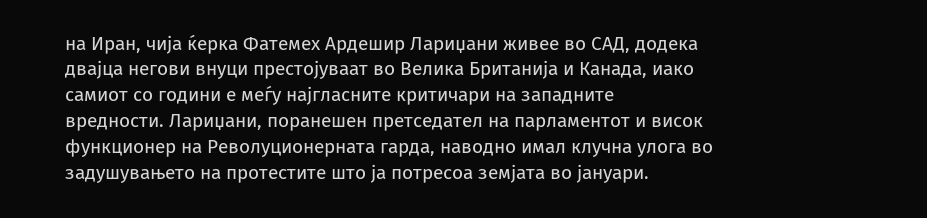на Иран, чија ќерка Фатемех Ардешир Лариџани живее во САД, додека двајца негови внуци престојуваат во Велика Британија и Канада, иако самиот со години е меѓу најгласните критичари на западните вредности. Лариџани, поранешен претседател на парламентот и висок функционер на Револуционерната гарда, наводно имал клучна улога во задушувањето на протестите што ја потресоа земјата во јануари.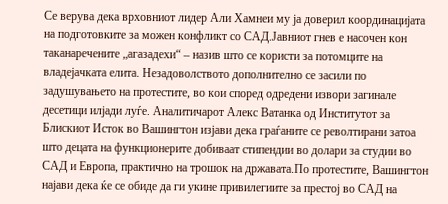Се верува дека врховниот лидер Али Хамнеи му ја доверил координацијата на подготовките за можен конфликт со САД.Јавниот гнев е насочен кон таканаречените „агазадехи“ – назив што се користи за потомците на владејачката елита. Незадоволството дополнително се засили по задушувањето на протестите, во кои според одредени извори загинале десетици илјади луѓе. Аналитичарот Алекс Ватанка од Институтот за Блискиот Исток во Вашингтон изјави дека граѓаните се револтирани затоа што децата на функционерите добиваат стипендии во долари за студии во САД и Европа, практично на трошок на државата.По протестите, Вашингтон најави дека ќе се обиде да ги укине привилегиите за престој во САД на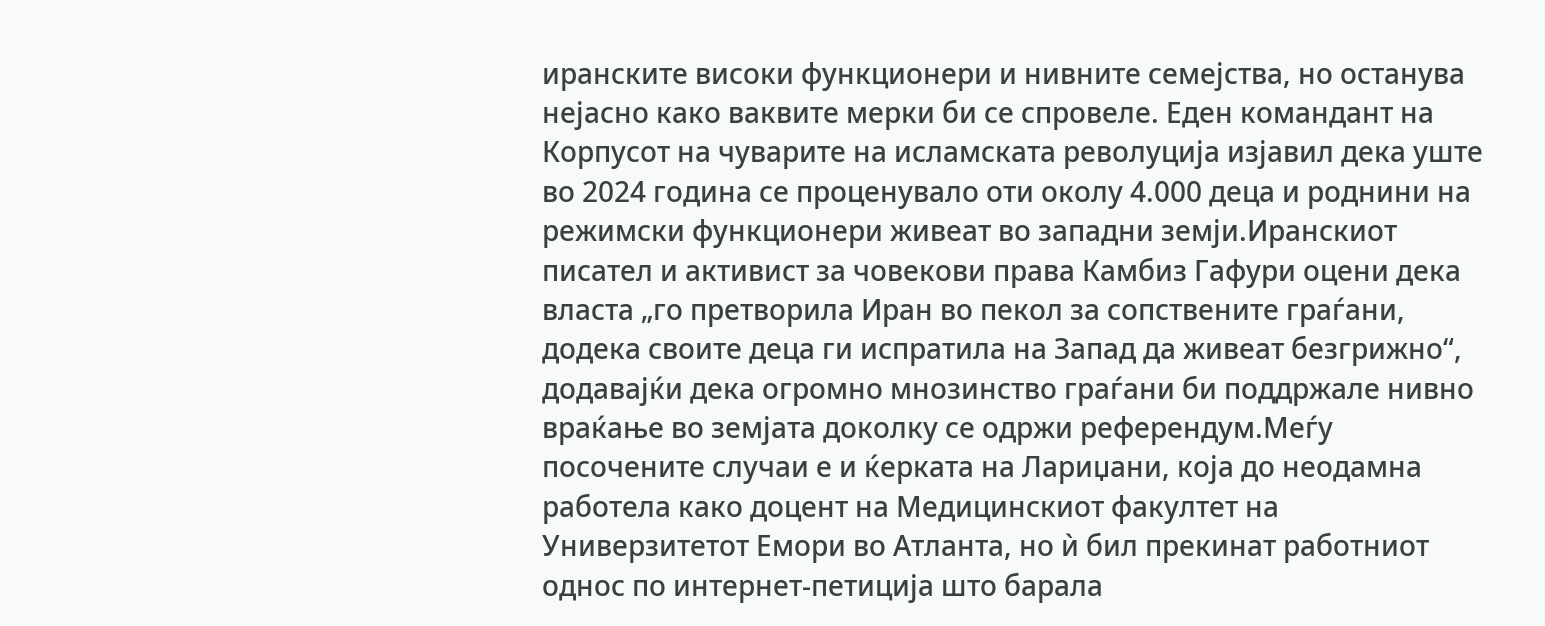иранските високи функционери и нивните семејства, но останува нејасно како ваквите мерки би се спровеле. Еден командант на Корпусот на чуварите на исламската револуција изјавил дека уште во 2024 година се проценувало оти околу 4.000 деца и роднини на режимски функционери живеат во западни земји.Иранскиот писател и активист за човекови права Камбиз Гафури оцени дека власта „го претворила Иран во пекол за сопствените граѓани, додека своите деца ги испратила на Запад да живеат безгрижно“, додавајќи дека огромно мнозинство граѓани би поддржале нивно враќање во земјата доколку се одржи референдум.Меѓу посочените случаи е и ќерката на Лариџани, која до неодамна работела како доцент на Медицинскиот факултет на Универзитетот Емори во Атланта, но ѝ бил прекинат работниот однос по интернет-петиција што барала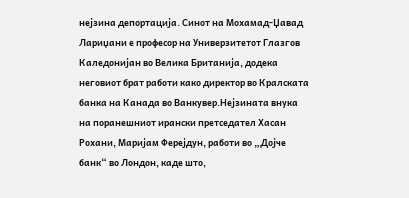нејзина депортација. Синот на Мохамад-Џавад Лариџани е професор на Универзитетот Глазгов Каледонијан во Велика Британија, додека неговиот брат работи како директор во Кралската банка на Канада во Ванкувер.Нејзината внука на поранешниот ирански претседател Хасан Рохани, Маријам Ферејдун, работи во „Дојче банк“ во Лондон, каде што,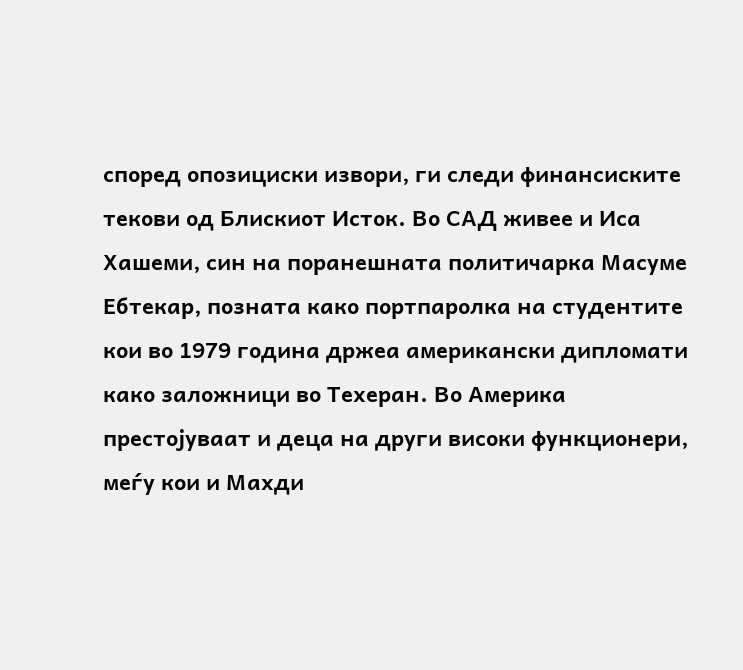според опозициски извори, ги следи финансиските текови од Блискиот Исток. Во САД живее и Иса Хашеми, син на поранешната политичарка Масуме Ебтекар, позната како портпаролка на студентите кои во 1979 година држеа американски дипломати како заложници во Техеран. Во Америка престојуваат и деца на други високи функционери, меѓу кои и Махди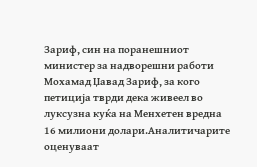Зариф, син на поранешниот министер за надворешни работи Мохамад Џавад Зариф, за кого петиција тврди дека живеел во луксузна куќа на Менхетен вредна 16 милиони долари.Аналитичарите оценуваат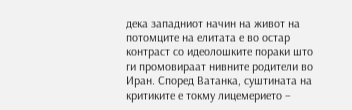дека западниот начин на живот на потомците на елитата е во остар контраст со идеолошките пораки што ги промовираат нивните родители во Иран. Според Ватанка, суштината на критиките е токму лицемерието –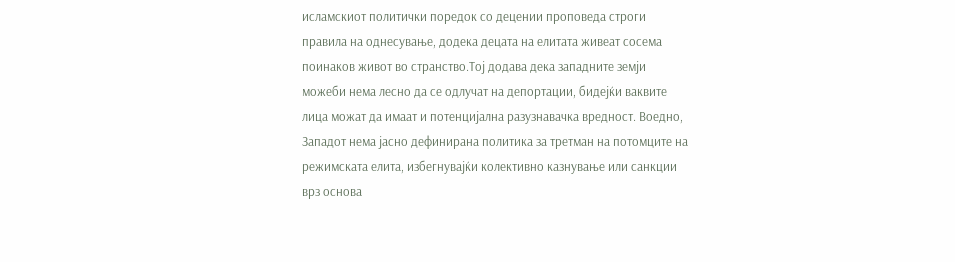исламскиот политички поредок со децении проповеда строги правила на однесување, додека децата на елитата живеат сосема поинаков живот во странство.Тој додава дека западните земји можеби нема лесно да се одлучат на депортации, бидејќи ваквите лица можат да имаат и потенцијална разузнавачка вредност. Воедно, Западот нема јасно дефинирана политика за третман на потомците на режимската елита, избегнувајќи колективно казнување или санкции врз основа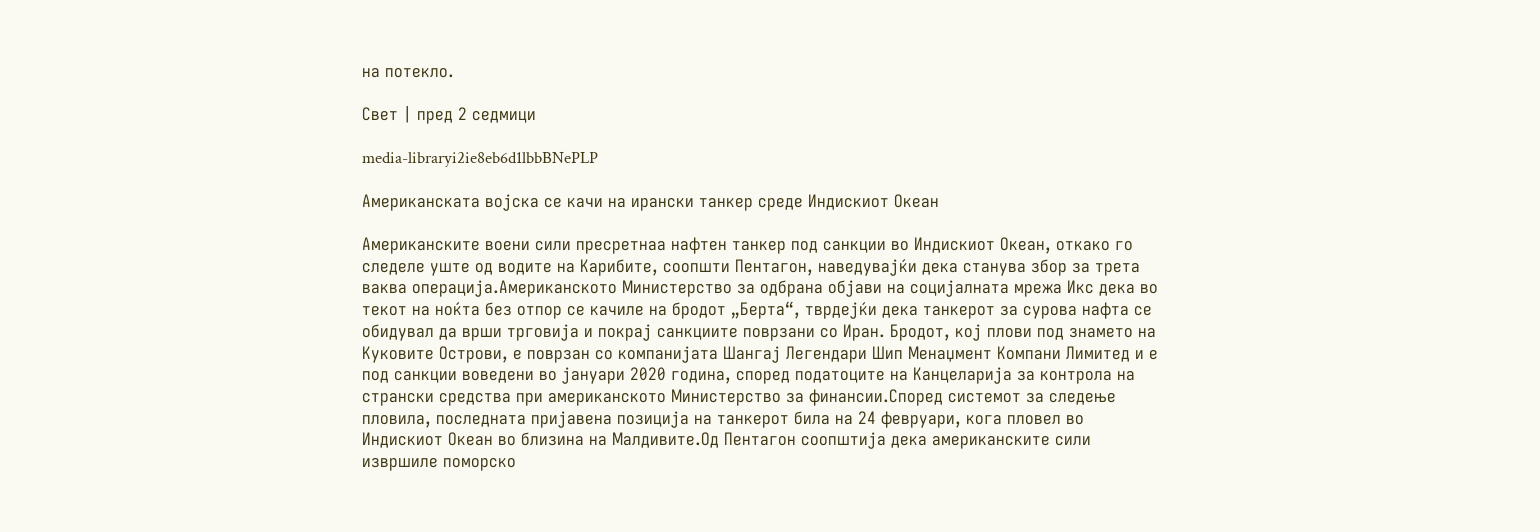на потекло.

Свет | пред 2 седмици

media-libraryi2ie8eb6d1lbbBNePLP

Американската војска се качи на ирански танкер среде Индискиот Океан

Американските воени сили пресретнаа нафтен танкер под санкции во Индискиот Океан, откако го следеле уште од водите на Карибите, соопшти Пентагон, наведувајќи дека станува збор за трета ваква операција.Американското Министерство за одбрана објави на социјалната мрежа Икс дека во текот на ноќта без отпор се качиле на бродот „Берта“, тврдејќи дека танкерот за сурова нафта се обидувал да врши трговија и покрај санкциите поврзани со Иран. Бродот, кој плови под знамето на Куковите Острови, е поврзан со компанијата Шангај Легендари Шип Менaџмент Компани Лимитед и е под санкции воведени во јануари 2020 година, според податоците на Канцеларија за контрола на странски средства при американското Министерство за финансии.Според системот за следење пловила, последната пријавена позиција на танкерот била на 24 февруари, кога пловел во Индискиот Океан во близина на Малдивите.Од Пентагон соопштија дека американските сили извршиле поморско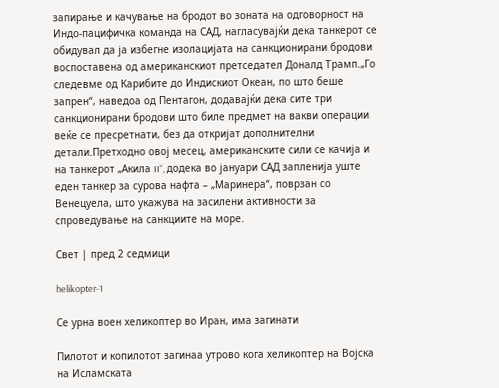запирање и качување на бродот во зоната на одговорност на Индо-пацифичка команда на САД, нагласувајќи дека танкерот се обидувал да ја избегне изолацијата на санкционирани бродови воспоставена од американскиот претседател Доналд Трамп.„Го следевме од Карибите до Индискиот Океан, по што беше запрен“, наведоа од Пентагон, додавајќи дека сите три санкционирани бродови што биле предмет на вакви операции веќе се пресретнати, без да откријат дополнителни детали.Претходно овој месец, американските сили се качија и на танкерот „Акила II“, додека во јануари САД запленија уште еден танкер за сурова нафта – „Маринера“, поврзан со Венецуела, што укажува на засилени активности за спроведување на санкциите на море.

Свет | пред 2 седмици

helikopter-1

Се урна воен хеликоптер во Иран, има загинати

Пилотот и копилотот загинаа утрово кога хеликоптер на Војска на Исламската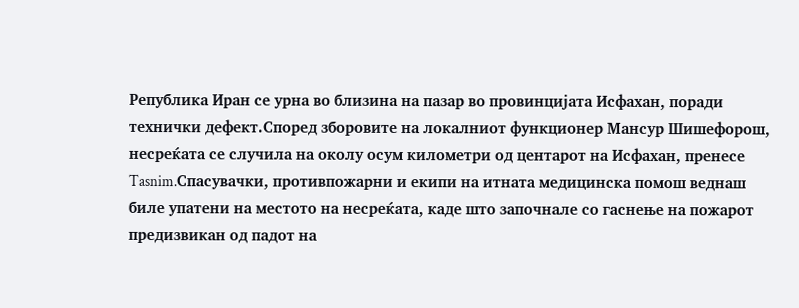Република Иран се урна во близина на пазар во провинцијата Исфахан, поради технички дефект.Според зборовите на локалниот функционер Мансур Шишефорош, несреќата се случила на околу осум километри од центарот на Исфахан, пренесе Tasnim.Спасувачки, противпожарни и екипи на итната медицинска помош веднаш биле упатени на местото на несреќата, каде што започнале со гаснење на пожарот предизвикан од падот на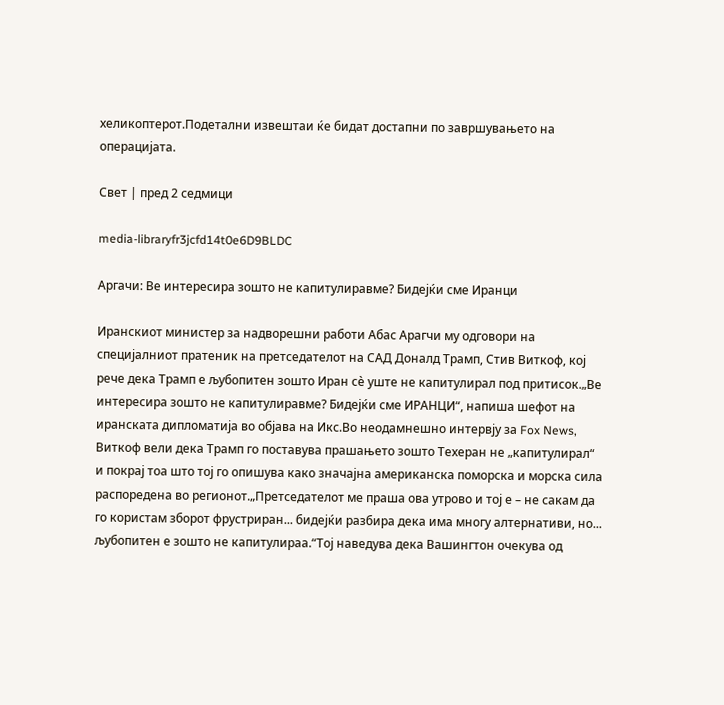хеликоптерот.Подетални извештаи ќе бидат достапни по завршувањето на операцијата.

Свет | пред 2 седмици

media-libraryfr3jcfd14t0e6D9BLDC

Аргачи: Ве интересира зошто не капитулиравме? Бидејќи сме Иранци

Иранскиот министер за надворешни работи Абас Арагчи му одговори на специјалниот пратеник на претседателот на САД Доналд Трамп, Стив Виткоф, кој рече дека Трамп е љубопитен зошто Иран сè уште не капитулирал под притисок.„Ве интересира зошто не капитулиравме? Бидејќи сме ИРАНЦИ“, напиша шефот на иранската дипломатија во објава на Икс.Во неодамнешно интервју за Fox News, Виткоф вели дека Трамп го поставува прашањето зошто Техеран не „капитулирал“ и покрај тоа што тој го опишува како значајна американска поморска и морска сила распоредена во регионот.„Претседателот ме праша ова утрово и тој е – не сакам да го користам зборот фрустриран... бидејќи разбира дека има многу алтернативи, но... љубопитен е зошто не капитулираа.“Тој наведува дека Вашингтон очекува од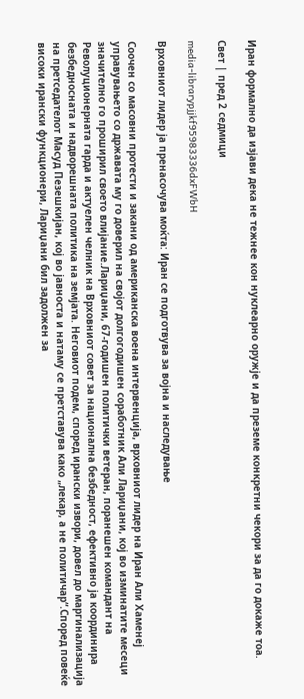Иран формално да изјави дека не тежнее кон нуклеарно оружје и да преземе конкретни чекори за да го докаже тоа.

Свет | пред 2 седмици

media-librarypjjkf95983336dxFWbH

Врховниот лидер ја пренасочува моќта: Иран се подготвува за војна и наследување

Соочен со масовни протести и закани од американска воена интервенција, врховниот лидер на Иран Али Хаменеј управувањето со државата му го доверил на својот долгогодишен соработник Али Лариџани, кој во изминатите месеци значително го проширил своето влијание.Лариџани, 67-годишен политички ветеран, поранешен командант на Револуционерната гарда и актуелен челник на Врховниот совет за национална безбедност, ефективно ја координира безбедносната и надворешната политика на земјата. Неговиот подем, според ирански извори, довел до маргинализација на претседателот Масуд Пезешкијан, кој во јавноста и натаму се претставува како „лекар, а не политичар“.Според повеќе високи ирански функционери, Лариџани бил задолжен за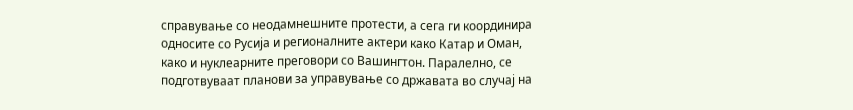справување со неодамнешните протести, а сега ги координира односите со Русија и регионалните актери како Катар и Оман, како и нуклеарните преговори со Вашингтон. Паралелно, се подготвуваат планови за управување со државата во случај на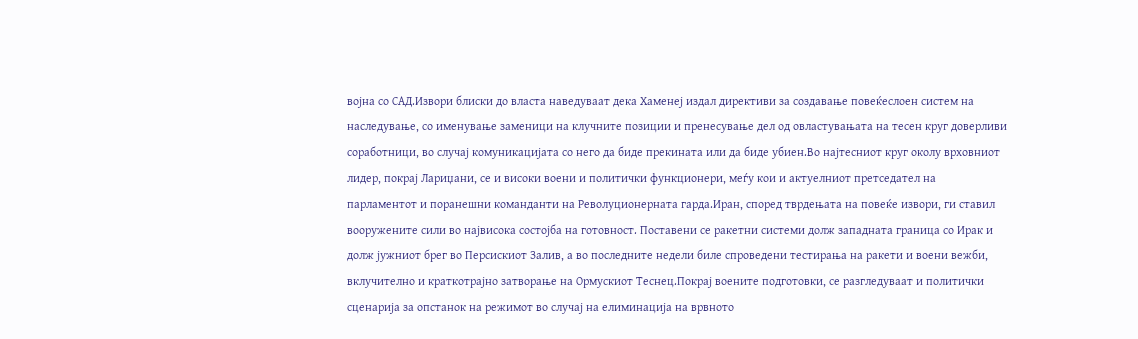војна со САД.Извори блиски до власта наведуваат дека Хаменеј издал директиви за создавање повеќеслоен систем на наследување, со именување заменици на клучните позиции и пренесување дел од овластувањата на тесен круг доверливи соработници, во случај комуникацијата со него да биде прекината или да биде убиен.Во најтесниот круг околу врховниот лидер, покрај Лариџани, се и високи воени и политички функционери, меѓу кои и актуелниот претседател на парламентот и поранешни команданти на Револуционерната гарда.Иран, според тврдењата на повеќе извори, ги ставил вооружените сили во највисока состојба на готовност. Поставени се ракетни системи долж западната граница со Ирак и долж јужниот брег во Персискиот Залив, а во последните недели биле спроведени тестирања на ракети и воени вежби, вклучително и краткотрајно затворање на Ормускиот Теснец.Покрај воените подготовки, се разгледуваат и политички сценарија за опстанок на режимот во случај на елиминација на врвното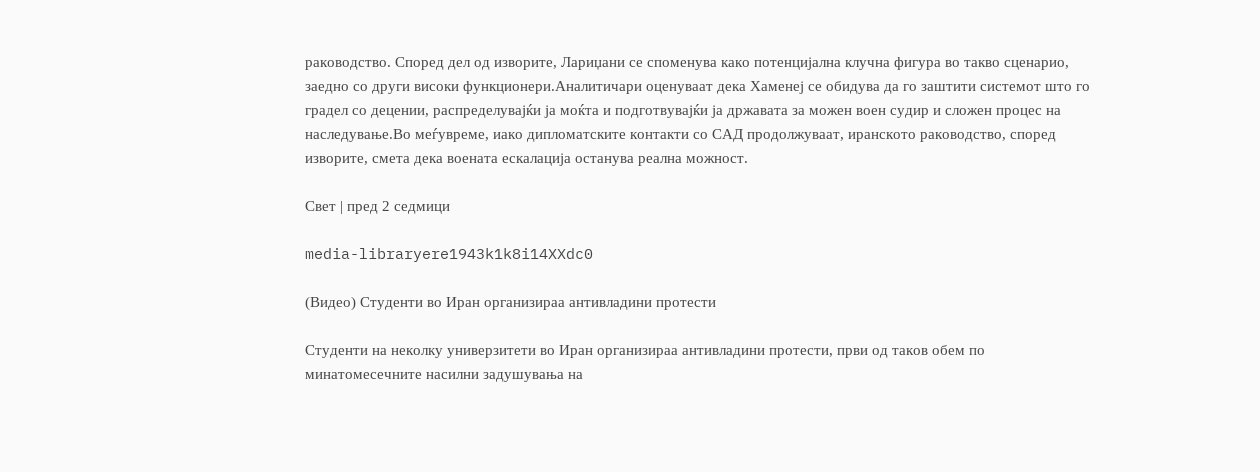раководство. Според дел од изворите, Лариџани се споменува како потенцијална клучна фигура во такво сценарио, заедно со други високи функционери.Аналитичари оценуваат дека Хаменеј се обидува да го заштити системот што го градел со децении, распределувајќи ја моќта и подготвувајќи ја државата за можен воен судир и сложен процес на наследување.Во меѓувреме, иако дипломатските контакти со САД продолжуваат, иранското раководство, според изворите, смета дека воената ескалација останува реална можност.

Свет | пред 2 седмици

media-libraryere1943k1k8i14XXdc0

(Видео) Студенти во Иран организираа антивладини протести

Студенти на неколку универзитети во Иран организираа антивладини протести, први од таков обем по минатомесечните насилни задушувања на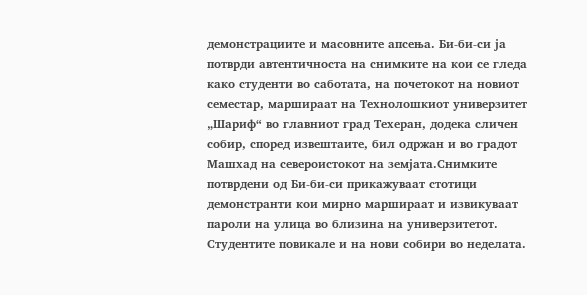демонстрациите и масовните апсења. Би-би-си ја потврди автентичноста на снимките на кои се гледа како студенти во саботата, на почетокот на новиот семестар, маршираат на Технолошкиот универзитет „Шариф“ во главниот град Техеран, додека сличен собир, според извештаите, бил одржан и во градот Машхад на североистокот на земјата.Снимките потврдени од Би-би-си прикажуваат стотици демонстранти кои мирно маршираат и извикуваат пароли на улица во близина на универзитетот. Студентите повикале и на нови собири во неделата.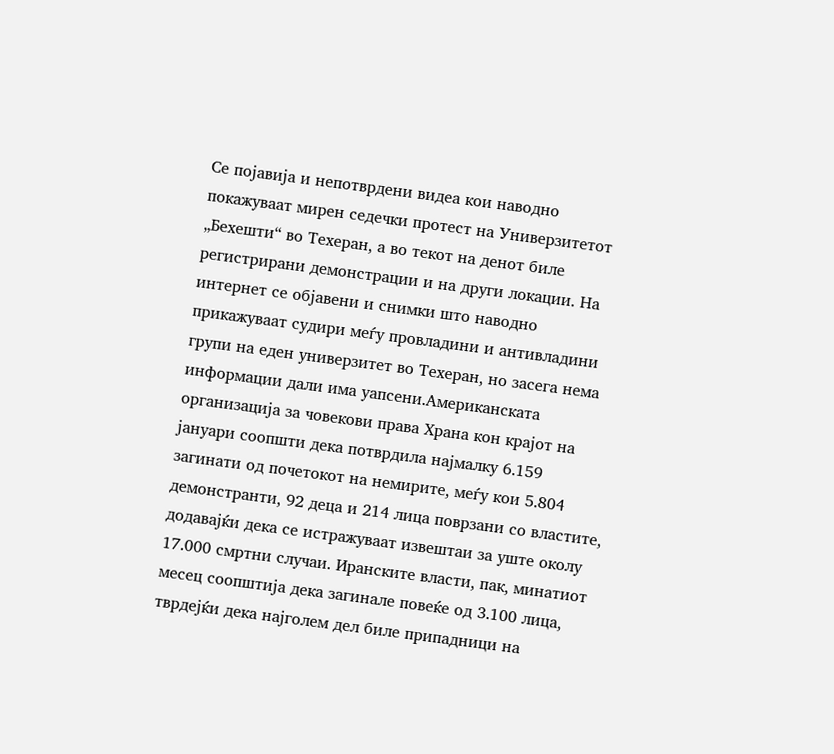Се појавија и непотврдени видеа кои наводно покажуваат мирен седечки протест на Универзитетот „Бехешти“ во Техеран, а во текот на денот биле регистрирани демонстрации и на други локации. На интернет се објавени и снимки што наводно прикажуваат судири меѓу провладини и антивладини групи на еден универзитет во Техеран, но засега нема информации дали има уапсени.Американската организација за човекови права Храна кон крајот на јануари соопшти дека потврдила најмалку 6.159 загинати од почетокот на немирите, меѓу кои 5.804 демонстранти, 92 деца и 214 лица поврзани со властите, додавајќи дека се истражуваат извештаи за уште околу 17.000 смртни случаи. Иранските власти, пак, минатиот месец соопштија дека загинале повеќе од 3.100 лица, тврдејќи дека најголем дел биле припадници на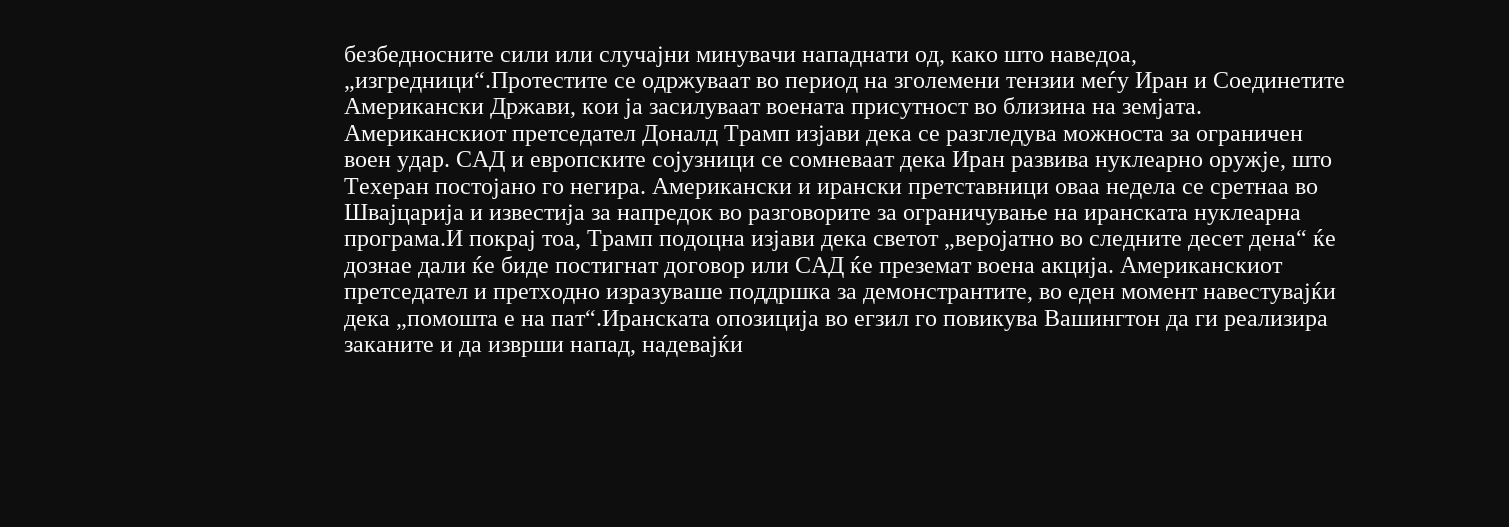безбедносните сили или случајни минувачи нападнати од, како што наведоа, „изгредници“.Протестите се одржуваат во период на зголемени тензии меѓу Иран и Соединетите Американски Држави, кои ја засилуваат воената присутност во близина на земјата. Американскиот претседател Доналд Трамп изјави дека се разгледува можноста за ограничен воен удар. САД и европските сојузници се сомневаат дека Иран развива нуклеарно оружје, што Техеран постојано го негира. Американски и ирански претставници оваа недела се сретнаа во Швајцарија и известија за напредок во разговорите за ограничување на иранската нуклеарна програма.И покрај тоа, Трамп подоцна изјави дека светот „веројатно во следните десет дена“ ќе дознае дали ќе биде постигнат договор или САД ќе преземат воена акција. Американскиот претседател и претходно изразуваше поддршка за демонстрантите, во еден момент навестувајќи дека „помошта е на пат“.Иранската опозиција во егзил го повикува Вашингтон да ги реализира заканите и да изврши напад, надевајќи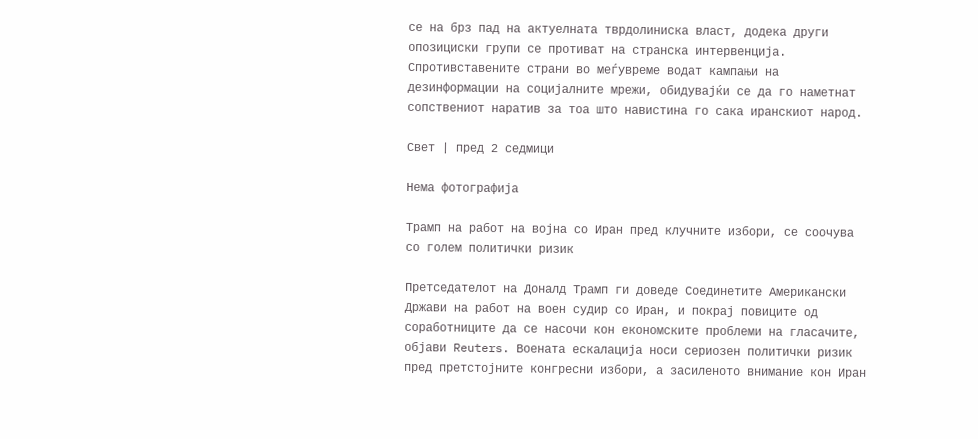се на брз пад на актуелната тврдолиниска власт, додека други опозициски групи се противат на странска интервенција. Спротивставените страни во меѓувреме водат кампањи на дезинформации на социјалните мрежи, обидувајќи се да го наметнат сопствениот наратив за тоа што навистина го сака иранскиот народ.

Свет | пред 2 седмици

Нема фотографија

Трамп на работ на војна со Иран пред клучните избори, се соочува со голем политички ризик

Претседателот на Доналд Трамп ги доведе Соединетите Американски Држави на работ на воен судир со Иран, и покрај повиците од соработниците да се насочи кон економските проблеми на гласачите, објави Reuters. Воената ескалација носи сериозен политички ризик пред претстојните конгресни избори, а засиленото внимание кон Иран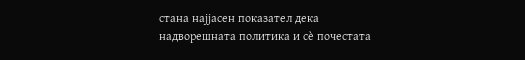стана најјасен показател дека надворешната политика и сè почестата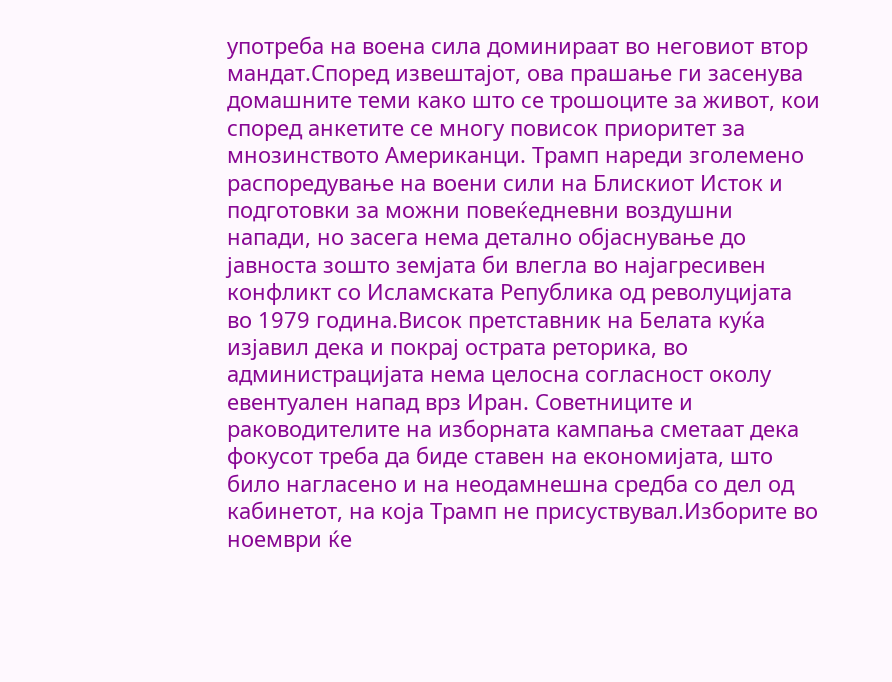употреба на воена сила доминираат во неговиот втор мандат.Според извештајот, ова прашање ги засенува домашните теми како што се трошоците за живот, кои според анкетите се многу повисок приоритет за мнозинството Американци. Трамп нареди зголемено распоредување на воени сили на Блискиот Исток и подготовки за можни повеќедневни воздушни напади, но засега нема детално објаснување до јавноста зошто земјата би влегла во најагресивен конфликт со Исламската Република од револуцијата во 1979 година.Висок претставник на Белата куќа изјавил дека и покрај острата реторика, во администрацијата нема целосна согласност околу евентуален напад врз Иран. Советниците и раководителите на изборната кампања сметаат дека фокусот треба да биде ставен на економијата, што било нагласено и на неодамнешна средба со дел од кабинетот, на која Трамп не присуствувал.Изборите во ноември ќе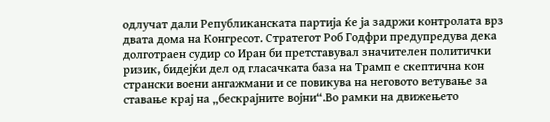одлучат дали Републиканската партија ќе ја задржи контролата врз двата дома на Конгресот. Стратегот Роб Годфри предупредува дека долготраен судир со Иран би претставувал значителен политички ризик, бидејќи дел од гласачката база на Трамп е скептична кон странски воени ангажмани и се повикува на неговото ветување за ставање крај на „бескрајните војни“.Во рамки на движењето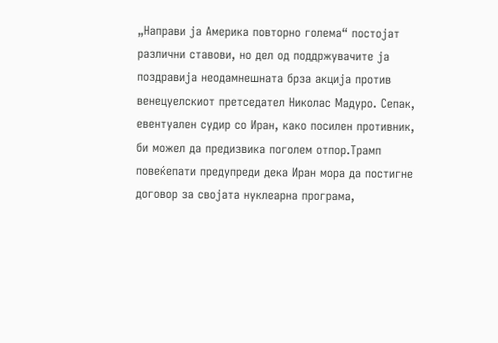„Направи ја Америка повторно голема“ постојат различни ставови, но дел од поддржувачите ја поздравија неодамнешната брза акција против венецуелскиот претседател Николас Мадуро. Сепак, евентуален судир со Иран, како посилен противник, би можел да предизвика поголем отпор.Трамп повеќепати предупреди дека Иран мора да постигне договор за својата нуклеарна програма,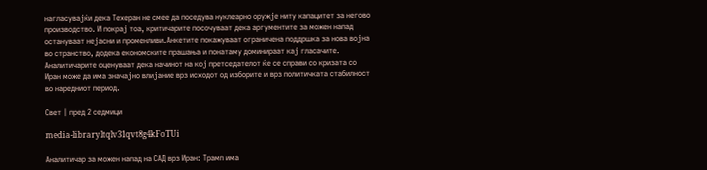нагласувајќи дека Техеран не смее да поседува нуклеарно оружје ниту капацитет за негово производство. И покрај тоа, критичарите посочуваат дека аргументите за можен напад остануваат нејасни и променливи.Анкетите покажуваат ограничена поддршка за нова војна во странство, додека економските прашања и понатаму доминираат кај гласачите. Аналитичарите оценуваат дека начинот на кој претседателот ќе се справи со кризата со Иран може да има значајно влијание врз исходот од изборите и врз политичката стабилност во наредниот период.

Свет | пред 2 седмици

media-libraryltqlv31qvt8g4kFoTUi

Аналитичар за можен напад на САД врз Иран: Трамп има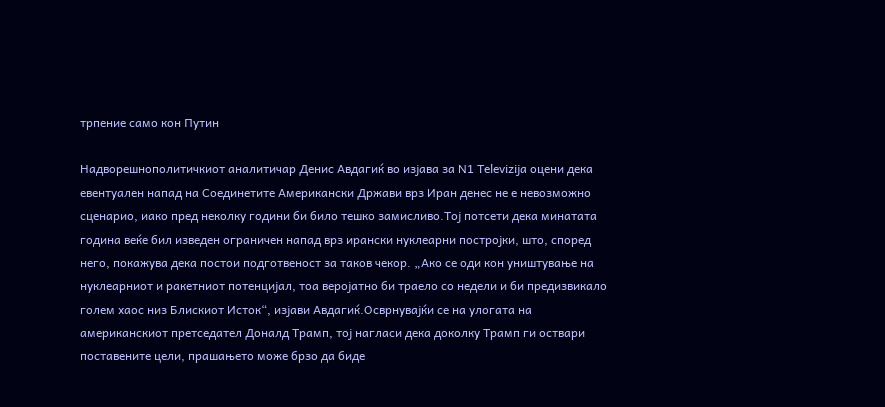трпение само кон Путин

Надворешнополитичкиот аналитичар Денис Авдагиќ во изјава за N1 Televizija оцени дека евентуален напад на Соединетите Американски Држави врз Иран денес не е невозможно сценарио, иако пред неколку години би било тешко замисливо.Тој потсети дека минатата година веќе бил изведен ограничен напад врз ирански нуклеарни постројки, што, според него, покажува дека постои подготвеност за таков чекор. „Ако се оди кон уништување на нуклеарниот и ракетниот потенцијал, тоа веројатно би траело со недели и би предизвикало голем хаос низ Блискиот Исток“, изјави Авдагиќ.Осврнувајќи се на улогата на американскиот претседател Доналд Трамп, тој нагласи дека доколку Трамп ги оствари поставените цели, прашањето може брзо да биде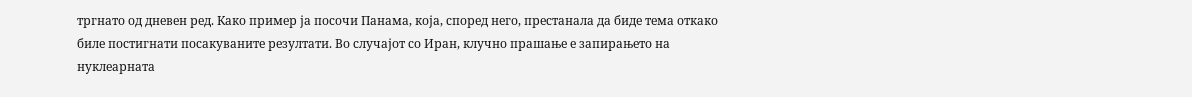тргнато од дневен ред. Како пример ја посочи Панама, која, според него, престанала да биде тема откако биле постигнати посакуваните резултати. Во случајот со Иран, клучно прашање е запирањето на нуклеарната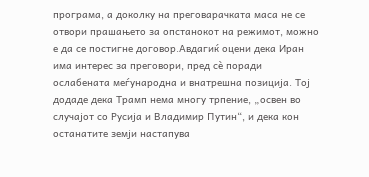програма, а доколку на преговарачката маса не се отвори прашањето за опстанокот на режимот, можно е да се постигне договор.Авдагиќ оцени дека Иран има интерес за преговори, пред сè поради ослабената меѓународна и внатрешна позиција. Тој додаде дека Трамп нема многу трпение, „освен во случајот со Русија и Владимир Путин“, и дека кон останатите земји настапува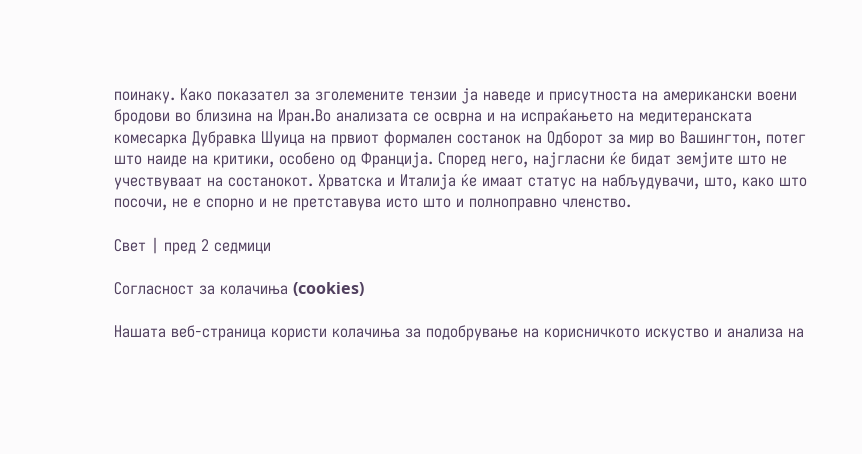поинаку. Како показател за зголемените тензии ја наведе и присутноста на американски воени бродови во близина на Иран.Во анализата се осврна и на испраќањето на медитеранската комесарка Дубравка Шуица на првиот формален состанок на Одборот за мир во Вашингтон, потег што наиде на критики, особено од Франција. Според него, најгласни ќе бидат земјите што не учествуваат на состанокот. Хрватска и Италија ќе имаат статус на набљудувачи, што, како што посочи, не е спорно и не претставува исто што и полноправно членство.

Свет | пред 2 седмици

Согласност за колачиња (cookies)

Нашата веб-страница користи колачиња за подобрување на корисничкото искуство и анализа на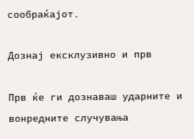сообраќајот.

Дознај ексклузивно и прв

Прв ќе ги дознаваш ударните и вонредните случувања